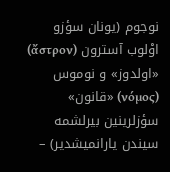نوجوم (یونان سؤزو اوْلوب آسترون (ἄστρον) «اولدوز» و نوموس (νόμος) «قانون» سؤزلرینین بیرلشمه سیندن یارانمیشدیر) –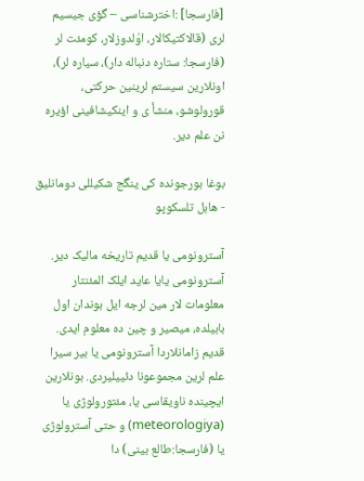[فارسجا] :اخترشناسی – گؤی جیسیم لری (قالاکتیکالار، اوْلدوزلار، کومئت لر (فارسجا: ستاره دنباله دار)، سیاره لر)، اونلارین سیستم لرینین حرکتی، قورولوشو، منشأ ی و اینکیشافینی اؤیره نن علم دیر.

بوغا بورجونده کی ینگج شکیللی دومانلیق - هابل تلسکوپو

آسترونومی یا قدیم تاریخه مالیک دیر. آسترونومی یایا عاید ایلک المئنتار معلومات لار مین لرجه ایل بوندان اول بابیلده، میصیر و چین ده معلوم ایدی. قدیم زامانلاردا آسترونومی یا بیر سیرا علم لرین مجموعونا دئییلیردی. بونلارین ایچینده ناویقاسی یا، مئتورولوژی یا (meteorologiya) و حتی آسترولوژی یا (فارسجا:طالع بینی) دا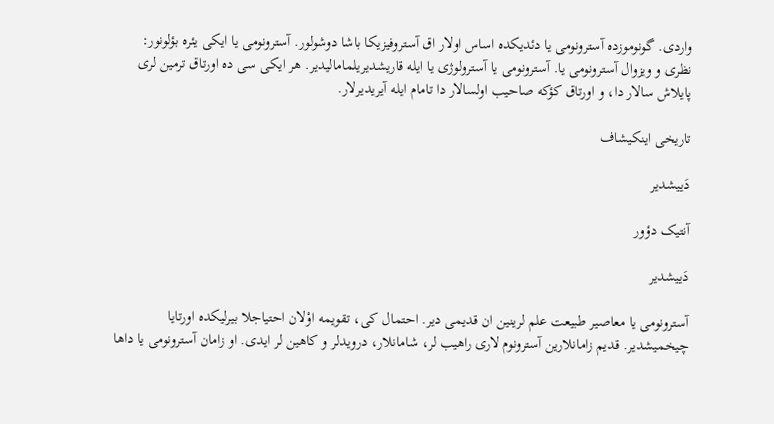واردی. گونوموزده آسترونومی یا دئدیکده اساس اولار اق آستروفیزیکا باشا دوشولور. آسترونومی یا ایکی یئره بؤلونور: نظری و ویزوال آسترونومی یا. آسترونومی یا آسترولوژی یا ایله قاریشدیریلمامالیدیر. هر ایکی سی ده اورتاق ترمین لری پایلاش سالار دا، و اورتاق کؤکه صاحیب اولسالار دا تامام ایله آیریدیرلار.

تاریخی اینکیشاف

دَییشدیر

آنتیک دؤور

دَییشدیر

آسترونومی یا معاصیر طبیعت علم لرینین ان قدیمی دیر. احتمال کی، تقویمه اوْلان احتیاجلا بیرلیکده اورتایا چیخمیشدیر. قدیم زامانلارین آسترونوم لاری راهیب لر، شامانلار، درویدلر و کاهین لر ایدی. او زامان آسترونومی یا داها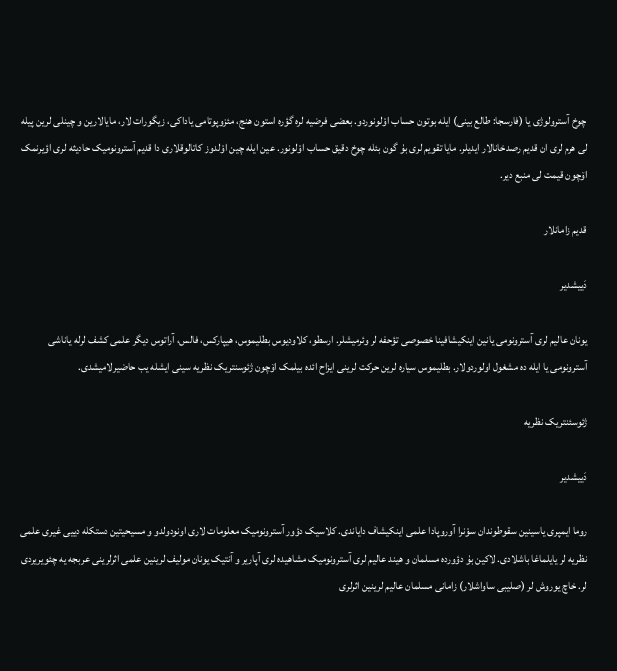چوخ آسترولوژی یا (فارسجا: طالع بینی) ایله بوتون حساب اوْلونوردو. بعضی فرضیه لره گؤره استون هنج، مئزوپوتامی یاداکی، زیگورات لار، مایالارین و چینلی لرین پیله لی هرم لری ان قدیم رصدخانالار ایدیلر. مایا تقویم لری بۇ گون بئله چوخ دقیق حساب اوْلونور. عین ایله چین اوْلدوز کاتالوقلاری دا قدیم آسترونومیک حادیثه لری اؤیرنمک اۆچون قیمت لی منبع دیر.

قدیم زامانلار

دَییشدیر

یونان عالیم لری آسترونومی یانین اینکیشافینا خصوصی تؤحفه لر وئرمیشلر. ارسطو، کلاودیوس بطلیموس، هیپارکس، فالس، آراتوس دیگر علمی کشف لرله یاناشی آسترونومی یا ایله ده مشغول اولوردولار. بطلیموس سیاره لرین حرکت لرینی ایزاح ائده بیلمک اۆچون ژئوسنتریک نظریه سینی ایشله یب حاضیرلامیشدی.

ژئوسئنتریک نظریه

دَییشدیر

روما ایمپری یاسینین سقوطوندان سوْنرا آوروپادا علمی اینکیشاف دایاندی. کلاسیک دؤور آسترونومیک معلومات لاری اونودولدو و مسیحیتین دستکله دییی غیری علمی نظریه لر یایلماغا باشلادی. لاکین بۇ دؤورده مسلمان و هیند عالیم لری آسترونومیک مشاهیده لری آپاریر و آنتیک یونان مولیف لرینین علمی اثرلرینی عربجه یه چئویریردی لر. خاچ یوروش لر (صلیبی ساواشلار) زامانی مسلمان عالیم لرینین اثرلری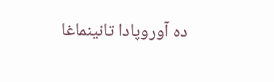ده آوروپادا تانینماغا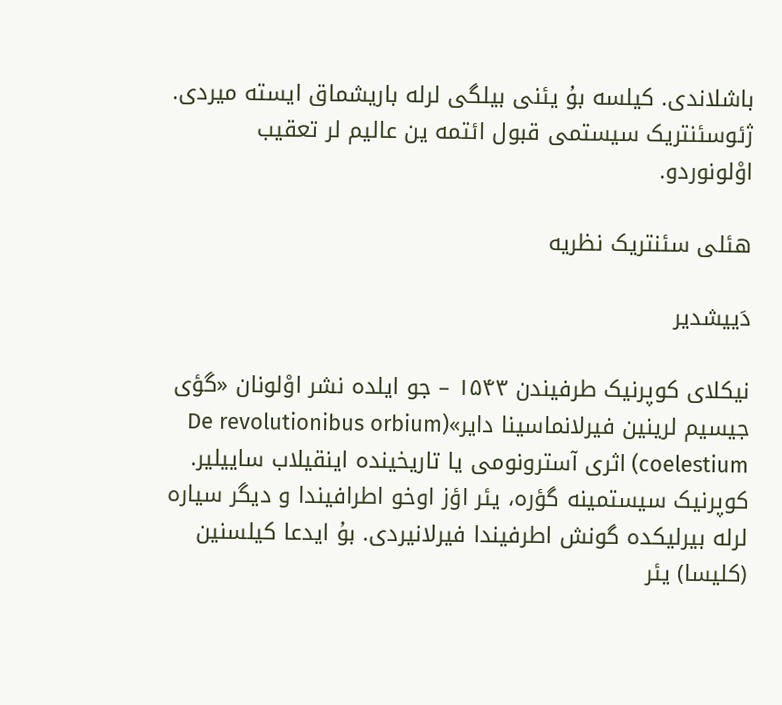باشلاندی. کیلسه بۇ یئنی بیلگی لرله باریشماق ایسته میردی. ژئوسئنتریک سیستمی قبول ائتمه ین عالیم لر تعقیب اوْلونوردو.

هئلی سئنتریک نظریه

دَییشدیر

نیکلای کوپرنیک طرفیندن ۱۵۴۳ – جو ایلده نشر اوْلونان «گؤی جیسیم لرینین فیرلانماسینا دایر»(De revolutionibus orbium coelestium) اثری آسترونومی یا تاریخینده اینقیلاب ساییلیر. کوپرنیک سیستمینه گؤره، یئر اؤز اوخو اطرافیندا و دیگر سیاره لرله بیرلیکده گونش اطرفیندا فیرلانیردی. بۇ ایدعا کیلسنین (کلیسا) یئر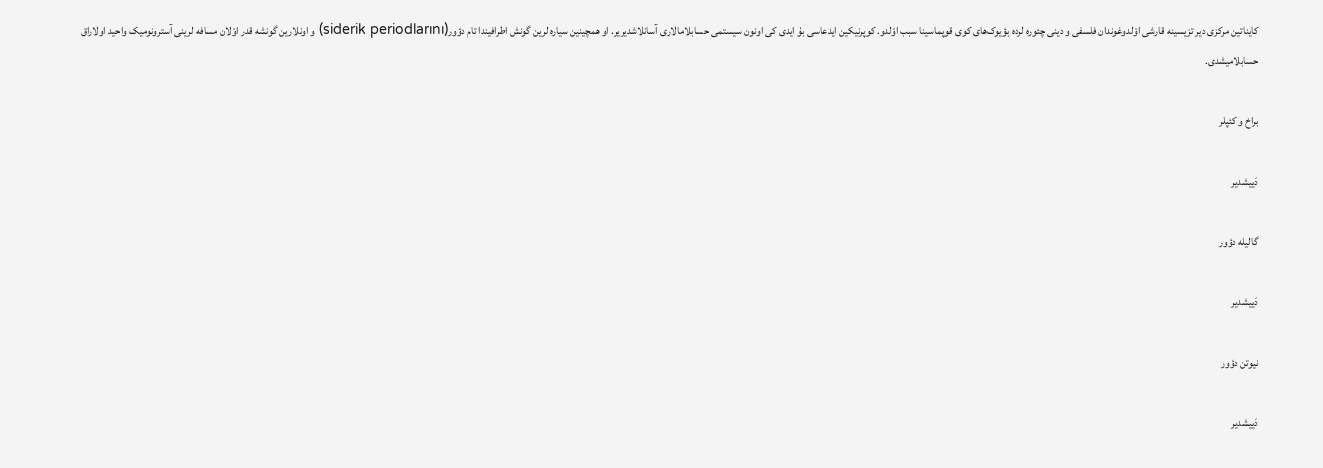کایناتین مرکزی دیر تزیسینه قارشی اوْلدوغوندان فلسفی و دینی چئوره لرده بؤیوک‌های کوی قوپماسینا سبب اوْلدو. کوپرنیکین ایدعاسی بۇ ایدی کی اونون سیستمی حسابلامالاری آسانلاشدیریر. او همچینین سیاره لرین گونش اطرافیندا تام دؤور(siderik periodlarını) و اونلارین گونشه قدر اوْلان مسافه لرینی آسترونومیک واحید اولاراق حسابلامیشدی.

براخ و کئپلر

دَییشدیر

گالیله دؤور

دَییشدیر

نیوتن دؤور

دَییشدیر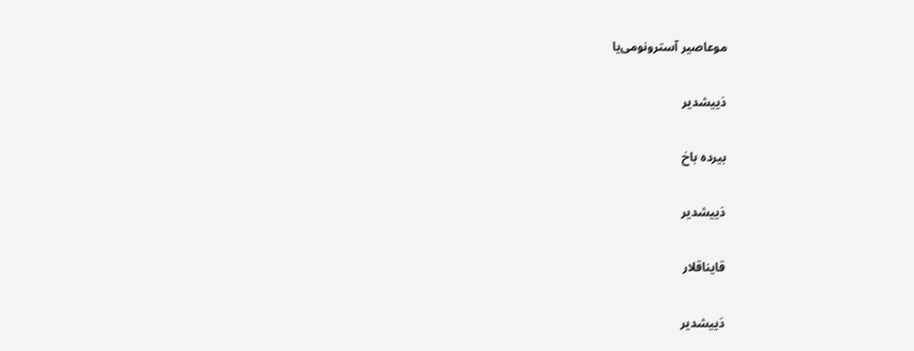موعاصیر آسترونومی‌یا

دَییشدیر

بیرده باخ

دَییشدیر

قایناقلار

دَییشدیر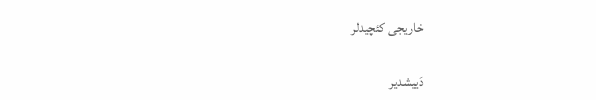خاریجی کئچیدلر

دَییشدیر